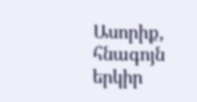Ասորիք, հնագոյն երկիր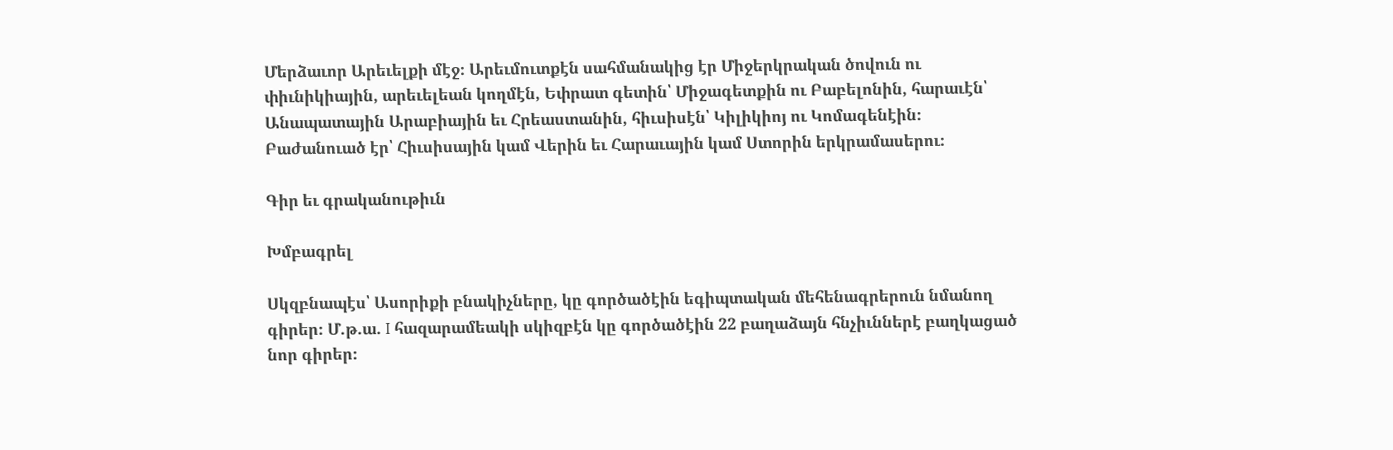Մերձաւոր Արեւելքի մէջ։ Արեւմուտքէն սահմանակից էր Միջերկրական ծովուն ու փիւնիկիային, արեւելեան կողմէն, Եփրատ գետին՝ Միջագետքին ու Բաբելոնին, հարաւէն՝ Անապատային Արաբիային եւ Հրեաստանին, հիւսիսէն՝ Կիլիկիոյ ու Կոմագենէին։ Բաժանուած էր՝ Հիւսիսային կամ Վերին եւ Հարաւային կամ Ստորին երկրամասերու։

Գիր եւ գրականութիւն

Խմբագրել

Սկզբնապէս՝ Ասորիքի բնակիչները, կը գործածէին եգիպտական մեհենագրերուն նմանող գիրեր։ Մ.թ.ա. I հազարամեակի սկիզբէն կը գործածէին 22 բաղաձայն հնչիւններէ բաղկացած նոր գիրեր։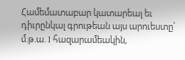Համեմատաբար կատարեալ եւ դիւրընկալ գրութեան այս արուեստը՝ մ.թ.ա. I հազարամեակին,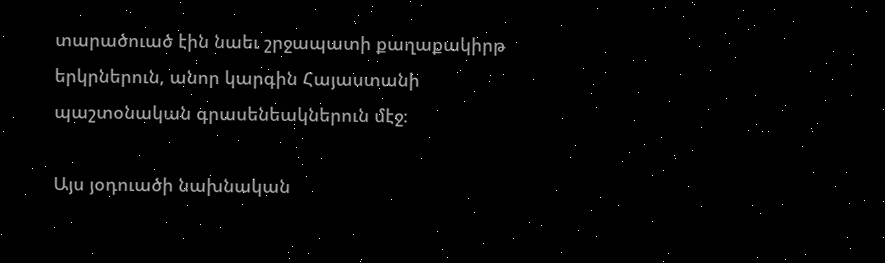տարածուած էին նաեւ շրջապատի քաղաքակիրթ երկրներուն, անոր կարգին Հայաստանի պաշտօնական գրասենեակներուն մէջ։

Այս յօդուածի նախնական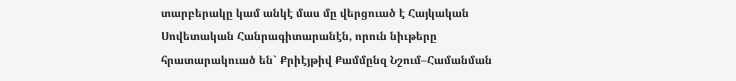տարբերակը կամ անկէ մաս մը վերցուած է Հայկական Սովետական Հանրագիտարանէն, որուն նիւթերը հրատարակուած են` Քրիէյթիվ Քամմընզ Նշում–Համանման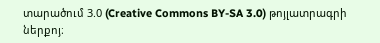տարածում 3.0 (Creative Commons BY-SA 3.0) թոյլատրագրի ներքոյ։